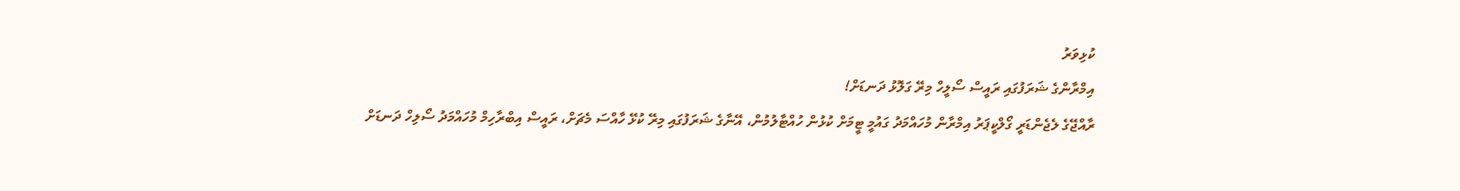ކުޅިވަރު
އިމްރާންގެ ޝަރަފުގައި ރައީސް ސޯލީހް މިރޭ ގަލޮޅު ދަނޑަށް!
ރާއްޖޭގެ ލެޖެންޑަރީ ގޯލްކީޕަރު އިމްރާން މުހައްމަދު ގައުމީ ޓީމަށް ކުޅުން ހުއްޓާލުމުން، އޭނާގެ ޝަރަފުގައި މިރޭ ކުޅޭ ހާއްސަ މެޗަށް، ރައީސް އިބްރާހިމް މުހައްމަދު ސޯލިހް ދަނޑަށް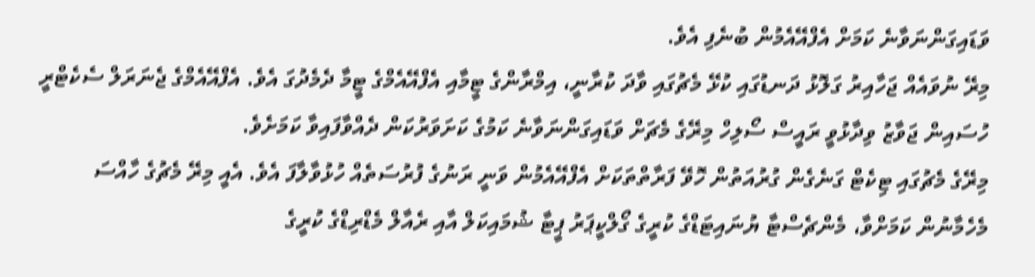ވަޑައިގަންނަވާނެ ކަމަށް އެފްއޭއެމުން ބުނެފި އެވެ.
މިރޭ ނުވައެއް ޖަހާއިރު ގަލޮޅު ދަނޑުގައި ކުޅޭ މެޗުގައި ވާދަ ކުރާނީ، އިމްރާންގެ ޓީމާއި އެފްއޭއެމްގެ ޓީމާ ދެމެދުގަ އެވެ. އެފްއޭއެމްގެ ޖެނަރަލް ސެކެޓްރީ ހުސައިން ޖަވާޒު ވިދާޅުވީ ރައީސް ސޯލިހް މިރޭގެ މެޗަށް ވަޑައިގަންނަވާނެ ކަމުގެ ކަށަވަރުކަން ދެއްވާފައިވާ ކަމަށެވެ.
މިރޭގެ މެޗުގައި ޓިކެޓް ގަނެގެން ގުރުއަތުން ހޮވޭ ފަރާތްތަކަށް އެފްއޭއެމުން ވަނީ ރަނުގެ ފުރުސަތެއް ހުޅުވާލާފަ އެވެ. އެއީ މިރޭ މެޗުގެ ހާއްސަ މެހެމާނުން ކަމަށްވާ، މެންޗެސްޓާ ޔުނައިޓަޑްގެ ކުރީގެ ގޯލްކީޕަރު ޕީޓާ ޝުމައިކަލް އާއި ރެއާލް މެޑްރިޑްގެ ކުރީގެ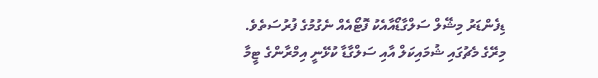ޑިފެންޑަރު މިޝޭލް ސަލްގާޑޯއާއެކު ފޮޓޯއެއް ނެގުމުގެ ފުރުސަތެވެ.
މިރޭގެ މެޗުގައި ޝުމައިކަލް އާއި ސަލްގާޑާ ކުޅޭނީ އިމްރާންގެ ޓީމާ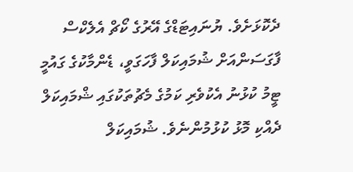ދެކޮޅަށެވެ. ޔުނައިޓަޑްގެ އޭރުގެ ކޯޗް އެލެކްސް ފާގަސަންއަށް ޝުމައިކަލް ފާހަގަވީ، ޑެންމާކުގެ ގައުމީ ޓީމު ކުޅުނު އެކުވެރި ކަމުގެ މެޗުތަކުގައި ޝްމައިކަލް ދެއްކި މޮޅު ކުޅުމުންނެވެ. ޝުމައިކަލް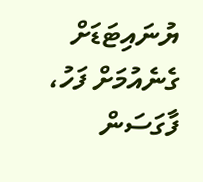ޔުނައިޓަޑަށް ގެނެއުމަށް ފަހު، ފާގަސަން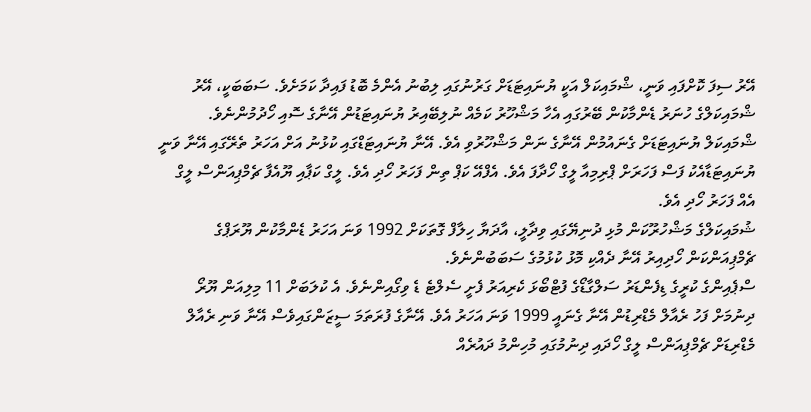އޭރު ސިފަ ކޮށްފައި ވަނީ، ޝްމައިކަލް އަކީ ޔުނައިޓަޑަށް ގަރުނުގައި ލިބުނު އެންމެ ބޮޑު ފައިދާ ކަމަށެވެ. ސަބަބަކީ، އޭރު ޝްމައިކަލްގެ ހުނަރު ޑެންމާކުން ބޭރުގައި އެހާ މަޝްހޫރު ކަމެއް ނުލިބޭއިރު ޔުނައިޓަޑުން އޭނާގެ ސޮއި ހޯދުމުންނެވެ. ޝްމައިކަލް ޔުނައިޓަޑަށް ގެނައުމުން އޭނާގެ ނަން މަޝްހޫރުވި އެވެ. އޭނާ ޔުނައިޓަޑްގައި ކުޅުނު އަށް އަހަރު ތެރޭގައި އޭނާ ވަނީ ޔުނައިޓަޑާއެކު ފަސް ފަހަރަށް ޕްރިމިއާ ލީގް ހޯދާފަ އެވެ. އެފްއޭ ކަޕް ތިން ފަހަރު ހޯދި އެވެ. ލީގް ކަޕާއި ޔޫއެފާ ޗެމްޕިއަންސް ލީގް އެއް ފަހަރު ހޯދި އެވެ.
ޝުމައިކަލްގެ މަޝްހުރޫކަން މުޅި ދުނިޔޭގައި ވިދާލީ، އާދަޔާ ހިލާފް ގޮތަކަށް 1992 ވަނަ އަހަރު ޑެންމާކުން ޔޫރަޕްގެ ޗެމްޕިއަންކަން ހޯދިއިރު އޭނާ ދެއްކި މޮޅު ކުޅުމުގެ ސަބަބުންނެވެ.
ސްޕެއިންގެ ކުރީގެ ޑިފެންޑަރު ސަލްގާޑޯގެ ފުޓްބޯޅަ ކެރިއަރު ފެށީ ސެލްޓެ ޑެ ވިގޯއިންނެވެ. އެ ކުލަބަށް 11 މިލިއަން ޔޫރޯ ދިނުމަށް ފަހު ރެއާލް މެޑްރިޑުން އޭނާ ގެނައީ 1999 ވަނަ އަހަރު އެވެ. އޭނާގެ ފުރަތަމަ ސީޒަންގައިވެސް އޭނާ ވަނި ރެއާލް މެޑްރިޑަށް ޗެމްޕިއަންސް ލީގް ހޯދައި ދިނުމުގައި މުހިންމު ދައުރެއް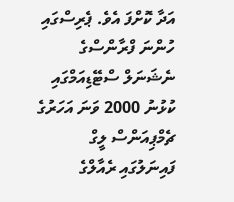އަދާ ކޮށްފަ އެވެ. ޕެރިސްގައި ހުންނަ ފްރާންސްގެ ނެޝަނަލް ސްޓޭޑިއަމްގައި ކުޅުނު 2000 ވަނަ އަހަރުގެ ޗެމްޕިއަންސް ލީގް ފައިނަލުގައި ރެއާލްގެ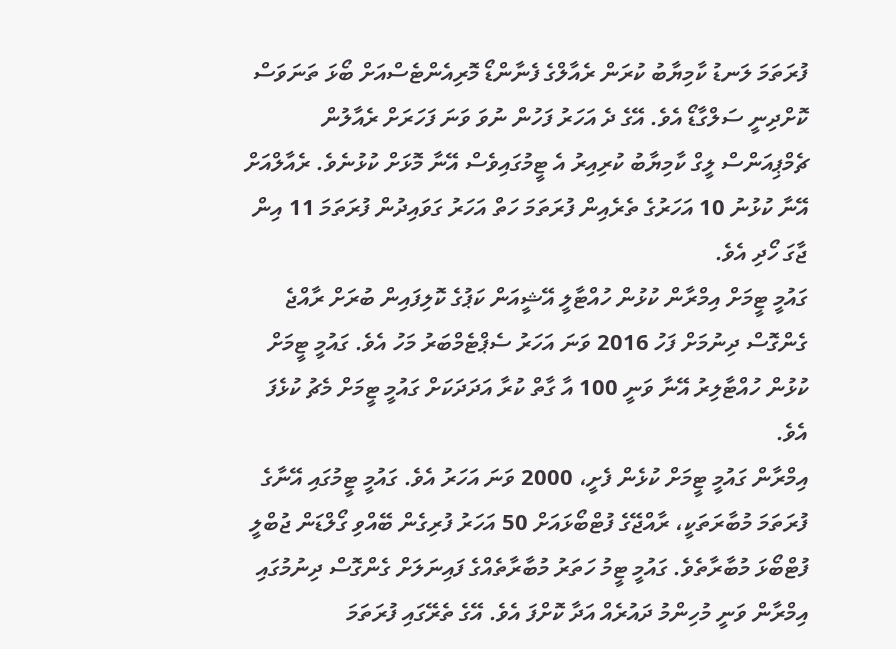ފުރަތަމަ ލަނޑު ކާމިޔާބު ކުރަން ރެއާލްގެ ފެނާންޑޯ މޮރިއެންޓެސްއަށް ބޯޅަ ތަނަވަސް ކޮށްދިނީ ސަލްގާޑޯ އެވެ. އޭގެ ދެ އަހަރު ފަހުން ނުވަ ވަނަ ފަހަރަށް ރެއާލުން ޗެމްޕިއަންސް ލީގް ކާމިޔާބު ކުރިއިރު އެ ޓީމުގައިވެސް އޭނާ މޮޅަށް ކުޅުނެވެ. ރެއާލްއަށް އޭނާ ކުޅުނު 10 އަހަރުގެ ތެރެއިން ފުރަތަމަ ހަތް އަހަރު ގަވައިދުން ފުރަތަމަ 11 އިން ޖާގަ ހޯދި އެވެ.
ގައުމީ ޓީމަށް އިމްރާން ކުޅުން ހުއްޓާލީ އޭޝީއަން ކަޕުގެ ކޮލިފައިން ބުރަށް ރާއްޖެ ގެންގޮސް ދިނުމަށް ފަހު 2016 ވަނަ އަހަރު ސެޕްޓެމްބަރު މަހު އެވެ. ގައުމީ ޓީމަށް ކުޅުން ހުއްޓާލިރު އޭނާ ވަނީ 100 އާ ގާތް ކުރާ އަދަދަކަށް ގައުމީ ޓީމަށް މެޗު ކުޅެފަ އެވެ.
އިމްރާން ގައުމީ ޓީމަށް ކުޅެން ފެށީ، 2000 ވަނަ އަހަރު އެވެ. ގައުމީ ޓީމުގައި އޭނާގެ ފުރަތަމަ މުބާރަތަކީ، ރާއްޖޭގެ ފުޓްބޯޅައަށް 50 އަހަރު ފުރިގެން ބޭއްވި ގޯލްޑަން ޖުބްލީ ފުޓްބޯޅަ މުބާރާތެވެ. ގައުމީ ޓީމު ހަތަރު މުބާރާތެއްގެ ފައިނަލަށް ގެންގޮސް ދިނުމުގައި އިމްރާން ވަނީ މުހިންމު ދައުރެއް އަދާ ކޮށްފަ އެވެ. އޭގެ ތެރޭގައި ފުރަތަމަ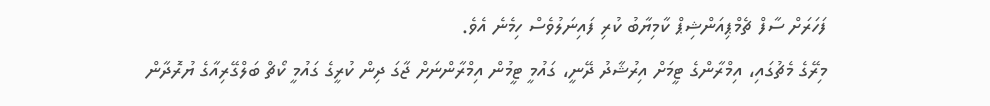ފަހަރަށް ސާފް ޗެމްޕިއަންޝިޕް ކާމިޔާބު ކުރި ފައިނަލުވެސް ހިމެނެ އެވެ.
މިރޭގެ މެޗުގައި، އިމްރާންގެ ޓީމަށް އިރުޝާދު ދޭނީ، ގައުމީ ޓީމުން އިމްރާންނަށް ޖާގަ ދިން ކުރީގެ ގައުމީ ކޯޗް ބަލްގޭރިއާގެ ޔުރޮދާން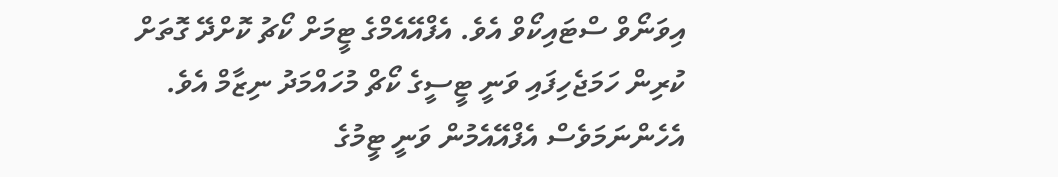އިވަނޯވް ސްޓައިކޯވް އެވެ. އެފްއޭއެމްގެ ޓީމަށް ކޯޗު ކޮށްދޭ ގޮތަށް ކުރިން ހަމަޖެހިފައި ވަނީ ޓީސީގެ ކޯޗް މުހައްމަދު ނިޒާމް އެވެ. އެހެންނަމަވެސް އެފްއޭއެމުން ވަނީ ޓީމުގެ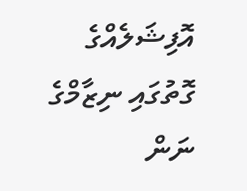އޮފިޝަލެއްގެ ގޮތުގައި ނިޒާމްގެ ނަން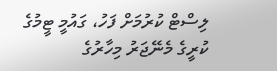ލިސްޓް ކުރުމަށް ފަހު، ގައުމީ ޓީމުގެ ކުރީގެ މެނޭޖަރު މިހާރުގެ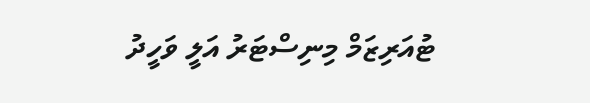ޓުއަރިޒަމް މިނިސްޓަރު އަލީ ވަހީދު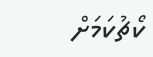ކޯޗުކަމަށް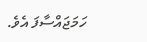ހަމަޖައްސާފަ އެވެ.